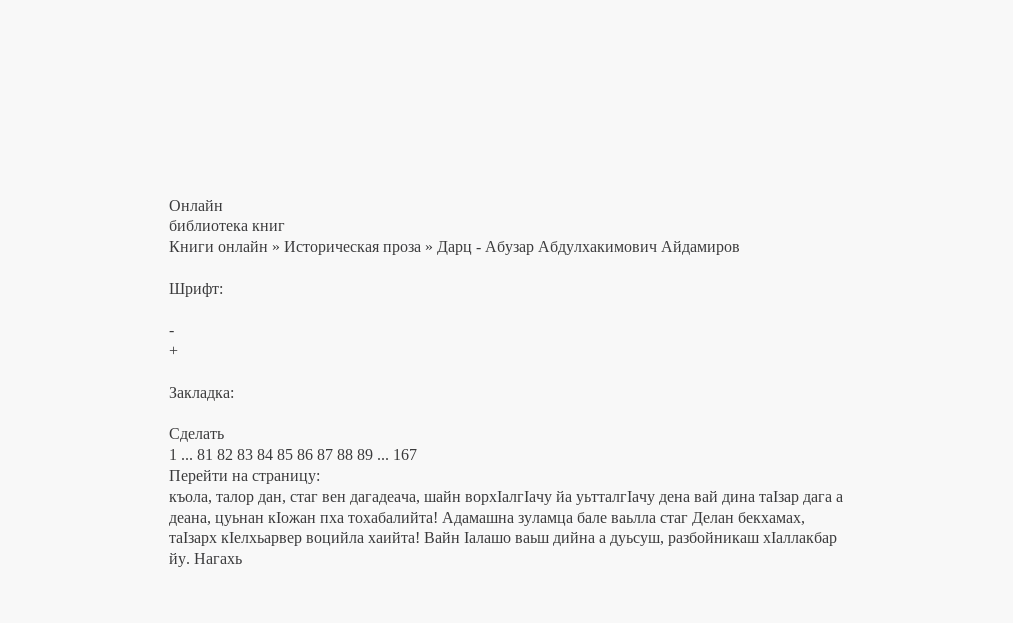Онлайн
библиотека книг
Книги онлайн » Историческая проза » Дарц - Абузар Абдулхакимович Айдамиров

Шрифт:

-
+

Закладка:

Сделать
1 ... 81 82 83 84 85 86 87 88 89 ... 167
Перейти на страницу:
къола, талор дан, стаг вен дагадеача, шайн ворхIалгIачу йа уьтталгIачу дена вай дина таIзар дага а деана, цуьнан кIожан пха тохабалийта! Адамашна зуламца бале ваьлла стаг Делан бекхамах, таIзарх кIелхьарвер воцийла хаийта! Вайн Iалашо ваьш дийна а дуьсуш, разбойникаш хIаллакбар йу. Нагахь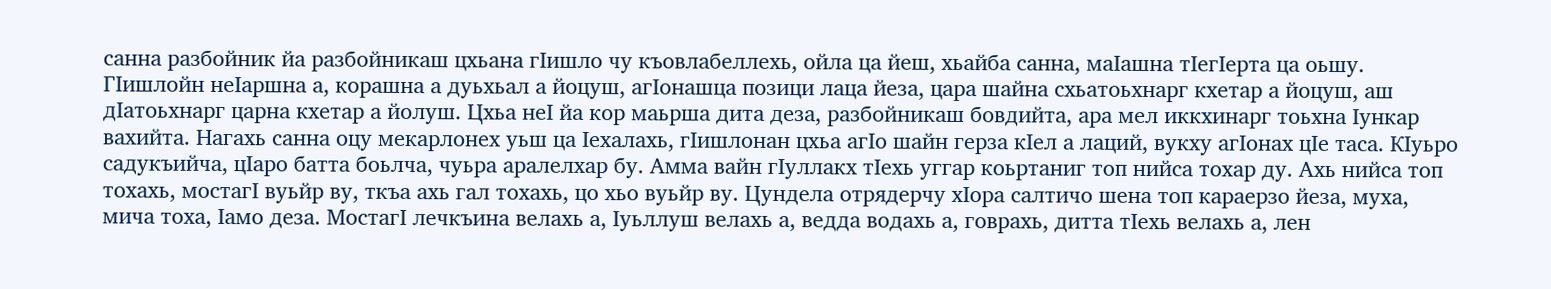санна разбойник йа разбойникаш цхьана гIишло чу къовлабеллехь, ойла ца йеш, хьайба санна, маIашна тIегIерта ца оьшу. ГIишлойн неIаршна а, корашна а дуьхьал а йоцуш, агIонашца позици лаца йеза, цара шайна схьатоьхнарг кхетар а йоцуш, аш дIатоьхнарг царна кхетар а йолуш. Цхьа неI йа кор маьрша дита деза, разбойникаш бовдийта, ара мел иккхинарг тоьхна Iункар вахийта. Нагахь санна оцу мекарлонех уьш ца Iехалахь, гIишлонан цхьа aгIo шайн герза кIел а лаций, вукху агIонах цIе таса. КIуьро садукъийча, цIаро батта боьлча, чуьра аралелхар бу. Амма вайн гIуллакх тIехь уггар коьртаниг топ нийса тохар ду. Ахь нийса топ тохахь, мостагI вуьйр ву, ткъа ахь гал тохахь, цо хьо вуьйр ву. Цундела отрядерчу хIора салтичо шена топ караерзо йеза, муха, мича тоха, Iамо деза. МостагI лечкъина велахь а, Iуьллуш велахь а, ведда водахь а, говрахь, дитта тIехь велахь а, лен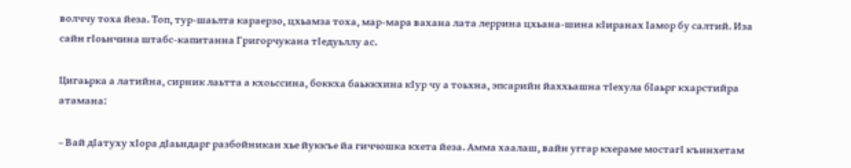волччу тоха йеза. Топ, тур-шаьлта караерзо, цхьамза тоха, мар-мара вахана лата леррина цхьана-шина кIиранах Iaмop бу салтий. Иза сайн гIоьнчина штабс-капитанна Григорчукана тIедуьллу ас.

Цигаьрка а латийна, сирник лаьтта а кхоьссина, боккха баьккхина кIур чу а тоьхна, эпсарийн йаххьашна тIехула бIаьрг кхарстийра атамана:

– Вай дIатуху xIоpa дIаьндарг разбойникан хье йуккъе йа гиччошка кхета йеза. Aмма хаалаш, вaйн уггар кхераме мостагI къинхетам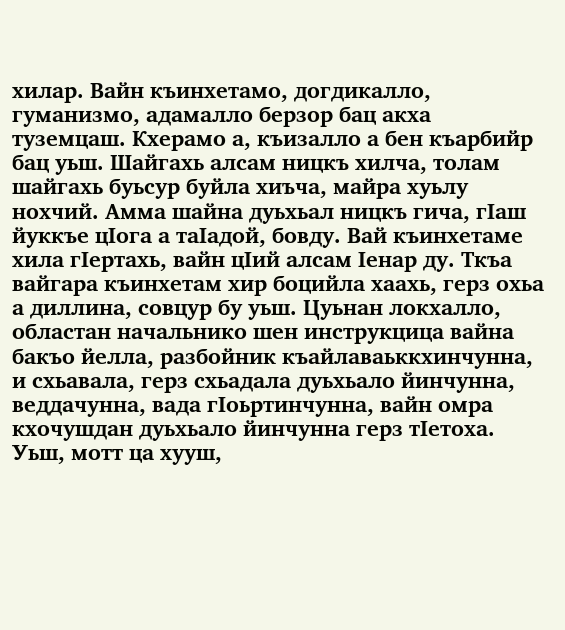хилар. Вайн къинхетамо, догдикалло, гуманизмо, адамалло берзор бац акха туземцаш. Кхерамо а, къизалло а бен къарбийр бац уьш. Шайгахь алсам ницкъ хилча, толам шайгахь буьсур буйла хиъча, майра хуьлу нохчий. Амма шайна дуьхьал ницкъ гича, гIаш йуккъе цIога а таIадой, бовду. Вай къинхетаме хила гIертахь, вайн цIий алсам Iенар ду. Ткъа вайгара къинхетам хир боцийла хаахь, герз охьа а диллина, совцур бу уьш. Цуьнан локхалло, областан начальнико шен инструкцица вайна бакъо йелла, разбойник къайлаваьккхинчунна, и схьавала, герз схьадала дуьхьало йинчунна, веддачунна, вада гIоьртинчунна, вайн омра кхочушдан дуьхьало йинчунна герз тIетоха. Уьш, мотт ца хууш,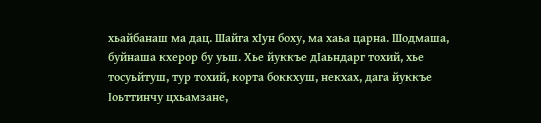хьайбанаш ма дац. Шайга хIyн боху, ма хаьа царна. Шодмаша, буйнаша кхерор бу уьш. Хье йуккъе дIаьндарг тохий, хье тосуьйтуш, тур тохий, корта боккхуш, некхах, дага йуккъе Iоьттинчу цхьамзане,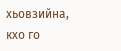хьовзийна, кхо го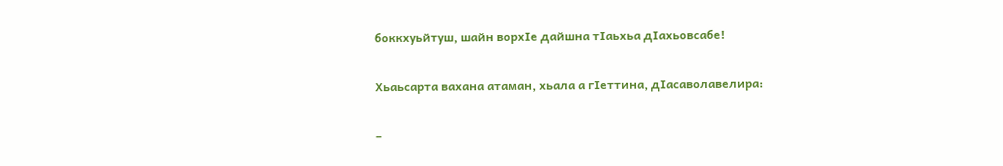боккхуьйтуш, шайн ворхIе дайшна тIаьхьа дIахьовсабе!

Хьаьсарта вахана атаман, хьала а гIеттина, дIасаволавелира:

–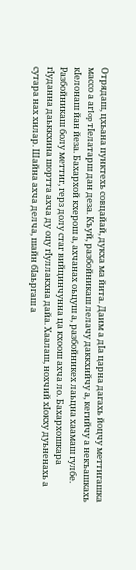Отрядаш, цхьана пунктехь совцайай, дукха ма йита. Даим а дIа царна дагахь йоцчу меттигашка массо а aгIop тIелатарш дан деза. Къуй, разбойникаш лелачу даккхийчу а, кегийчу а некъашкахь кIелонаш йан йеза. Бахархой кхерош а, ахчанах оьцуш а, разбойникех лаьцна хаамаш гулбе. Разбойникаш болу меттиг, герз долу стаг вийцинчунна ца кхоош ахча ло. Бахархошкара гIуданна даьккхина шортта ахча ду оцу гIуллакхна дайа. Хаалаш, нохчий хIокху дуьненахь а сутара нах хилар. Шайна ахча делча, шайн бIаьргаш а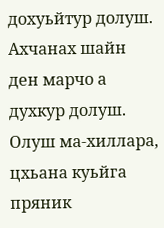дохуьйтур долуш. Ахчанах шайн ден марчо а духкур долуш. Олуш ма-хиллара, цхьана куьйга пряник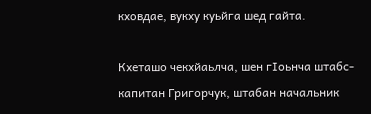кховдае, вукху куьйга шед гайта.

Кхеташо чекхйаьлча, шен гIоьнча штабс-капитан Григорчук, штабан начальник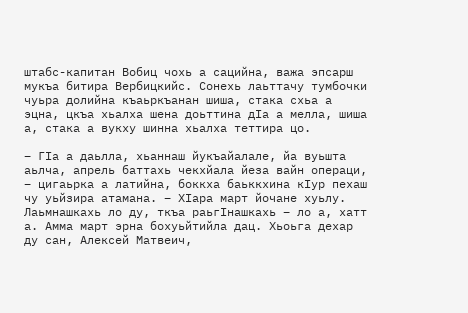штабс-капитан Вобиц чохь а сацийна, важа эпсарш мукъа битира Вербицкийс. Сонехь лаьттачу тумбочки чуьра долийна къаьркъанан шиша, стака схьа а эцна, цкъа хьалха шена доьттина дIа а мелла, шиша а, стака а вукху шинна хьалха теттира цо.

– ГIа а даьлла, хьаннаш йукъайалале, йа вуьшта аьлча, апрель баттахь чекхйала йеза вайн операци, – цигаьрка а латийна, боккха баьккхина кIур пехаш чу уьйзира атамана. – ХIара март йочане хуьлу. Лаьмнашкахь ло ду, ткъа раьгIнашкахь – ло а, хатт а. Амма март эрна бохуьйтийла дац. Хьоьга дехар ду сан, Алексей Матвеич,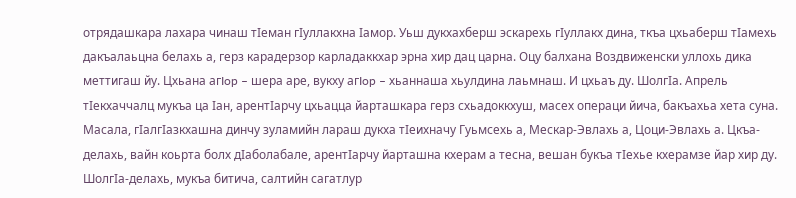отрядашкара лахара чинаш тIеман гIуллакхна Iамор. Уьш дукхахберш эскарехь гIуллакх дина, ткъа цхьаберш тIамехь дакъалаьцна белахь а, герз карадерзор карладаккхар эрна хир дац царна. Оцу балхана Воздвиженски уллохь дика меттигаш йу. Цхьана aгIop – шера аре, вукху aгIop – хьаннаша хьулдина лаьмнаш. И цхьаъ ду. ШолгIа. Апрель тIекхаччалц мукъа ца Iан, арентIарчу цхьацца йарташкара герз схьадоккхуш, масех операци йича, бакъахьа хета суна. Масала, гIалгIазкхашна динчу зуламийн лараш дукха тIеихначу Гуьмсехь а, Мескар-Эвлахь а, Цоци-Эвлахь а. Цкъа-делахь, вайн коьрта болх дIаболабале, арентIарчу йарташна кхерам а тесна, вешан букъа тIехье кхерамзе йар хир ду. ШолгIа-делахь, мукъа битича, салтийн сагатлур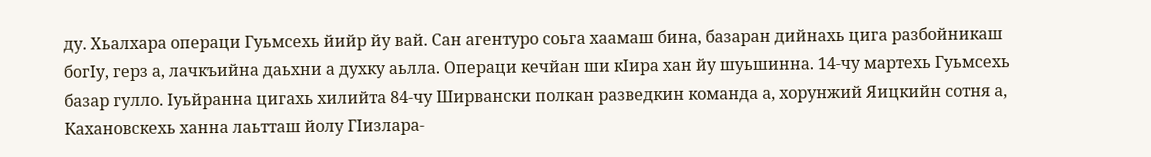ду. Хьалхара операци Гуьмсехь йийр йу вай. Сан агентуро соьга хаамаш бина, базаран дийнахь цига разбойникаш бoгIy, герз а, лачкъийна даьхни а духку аьлла. Операци кечйан ши кIира хан йу шуьшинна. 14-чу мартехь Гуьмсехь базар гулло. Iуьйранна цигахь хилийта 84-чу Ширвански полкан разведкин команда а, хорунжий Яицкийн сотня а, Кахановскехь ханна лаьтташ йолу ГIизлара-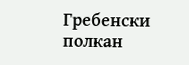Гребенски полкан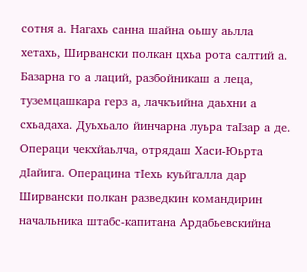сотня а. Нагахь санна шайна оьшу аьлла хетахь, Ширвански полкан цхьа рота салтий а. Базарна го а лаций, разбойникаш а леца, туземцашкара герз а, лачкъийна даьхни а схьадаха. Дуьхьало йинчарна луьра таIзар а де. Операци чекхйаьлча, отрядаш Хаси-Юьрта дIайига. Операцина тIехь куьйгалла дар Ширвански полкан разведкин командирин начальника штабс-капитана Ардабьевскийна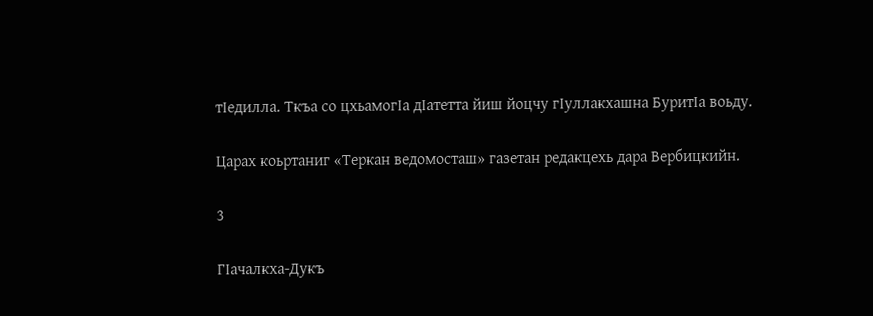тIедилла. Ткъа со цхьамогIа дIатетта йиш йоцчу гIуллакхашна БуритIа воьду.

Царах коьртаниг «Теркан ведомосташ» газетан редакцехь дара Вербицкийн.

3

ГIачалкха-Дукъ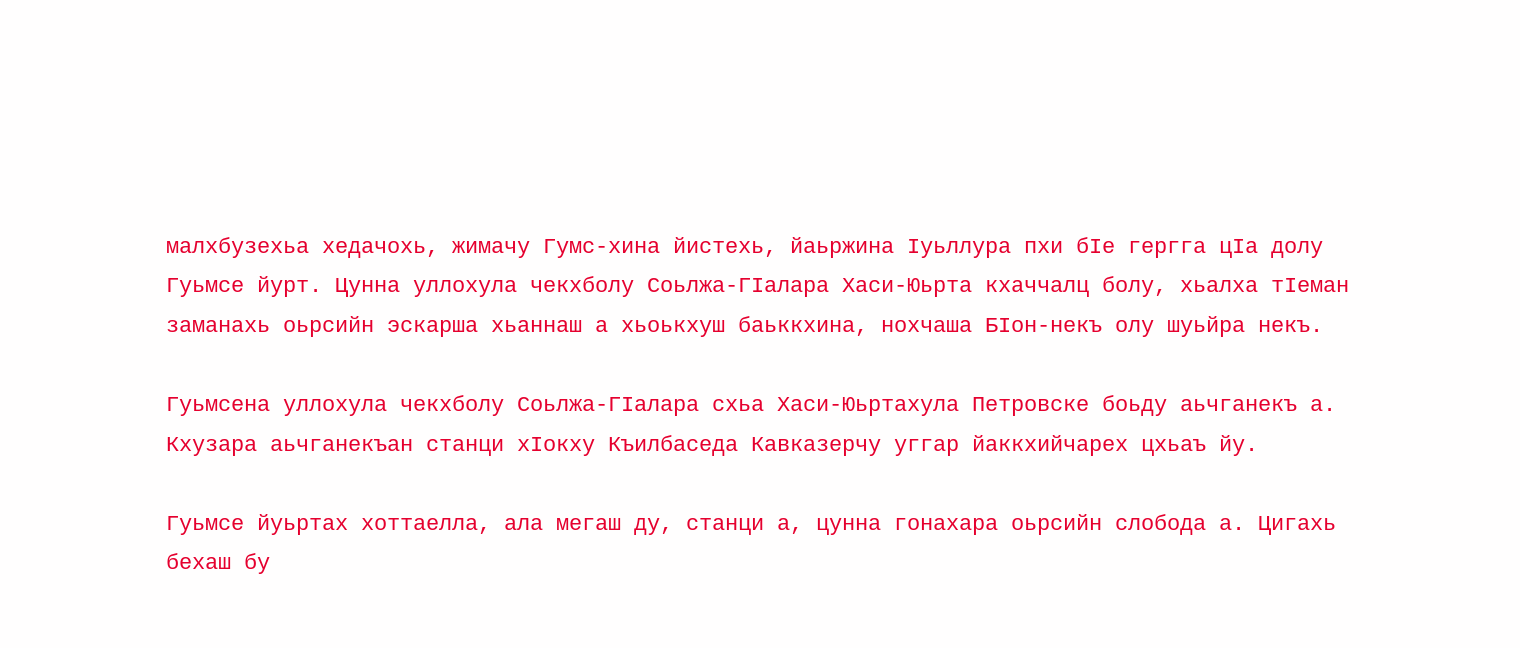малхбузехьа хедачохь, жимачу Гумс-хина йистехь, йаьржина Iуьллура пхи бIe гергга цIа долу Гуьмсе йурт. Цунна уллохула чекхболу Соьлжа-ГIалара Хаси-Юьрта кхаччалц болу, хьалха тIеман заманахь оьрсийн эскарша хьаннаш а хьоькхуш баьккхина, нохчаша БIон-некъ олу шуьйра некъ.

Гуьмсена уллохула чекхболу Соьлжа-ГIалара схьа Хаси-Юьртахула Петровске боьду аьчганекъ а. Кхузара аьчганекъан станци хIокху Къилбаседа Кавказерчу уггар йаккхийчарех цхьаъ йу.

Гуьмсе йуьртах хоттаелла, ала мегаш ду, станци а, цунна гонахара оьрсийн слобода а. Цигахь бехаш бу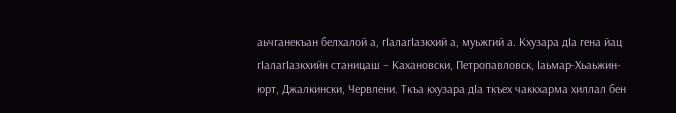аьчганекъан белхалой а, гIалагIазкхий а, муьжгий а. Кхузара дIа гена йац гIалагIазкхийн станицаш – Кахановски, Петропавловск, Iаьмар-Хьаьжин-юрт, Джалкински, Червлени. Ткъа кхузара дIа ткъех чаккхарма хиллал бен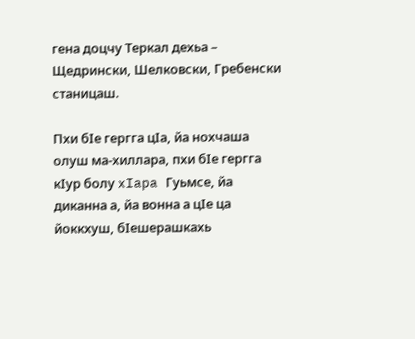гена доцчу Теркал дехьа – Щедрински, Шелковски, Гребенски станицаш.

Пхи бIe гергга цIа, йа нохчаша олуш ма-хиллара, пхи бIe гергга кIур болу xIapa Гуьмсе, йа диканна а, йа вонна а цIе ца йоккхуш, бIешерашкахь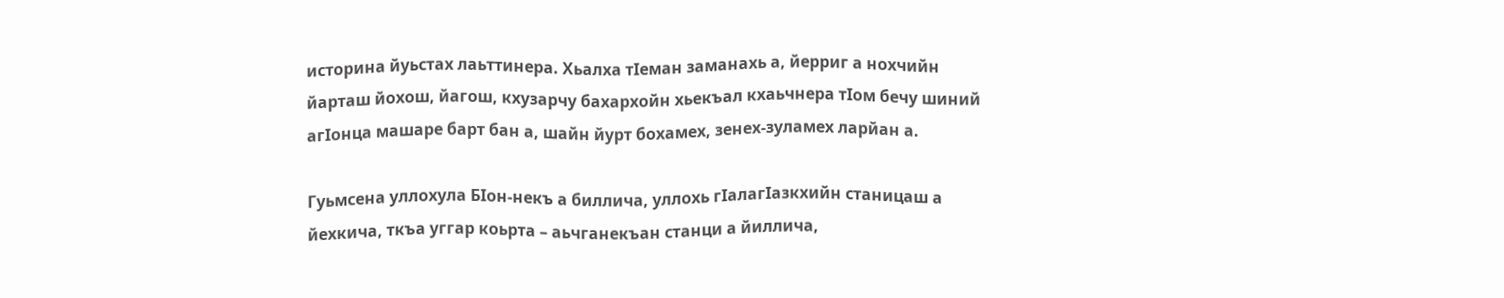историна йуьстах лаьттинера. Хьалха тIеман заманахь а, йерриг а нохчийн йарташ йохош, йагош, кхузарчу бахархойн хьекъал кхаьчнера тIом бечу шиний агIонца машаре барт бан а, шайн йурт бохамех, зенех-зуламех ларйан а.

Гуьмсена уллохула БIон-некъ а биллича, уллохь гIалагIазкхийн станицаш а йехкича, ткъа уггар коьрта – аьчганекъан станци а йиллича,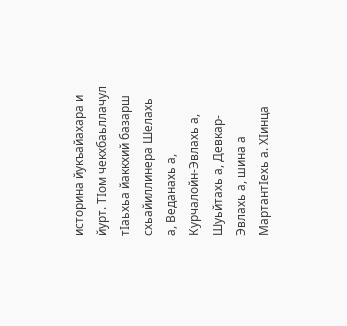историна йукъайахара и йурт. ТIом чекхбаьллачул тIаьхьа йаккхий базарш схьайиллинера Шелахь а, Веданахь а, Курчалойн-Эвлахь а, Шуьйтахь а, Девкар-Эвлахь а, шина а МартантIехь а. ХIинца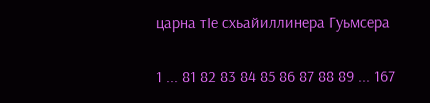царна тIе схьайиллинера Гуьмсера

1 ... 81 82 83 84 85 86 87 88 89 ... 167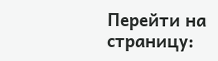Перейти на страницу: